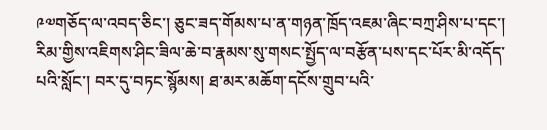༩༧གཅོད་ལ་འབད་ཅིང་། ཅུང་ཟད་གོམས་པ་ན་གཉན་ཁྲོད་འཇམ་ཞིང་བཀྲ་ཤིས་པ་དང་། རིམ་གྱིས་འཇིགས་ཤིང་ཟིལ་ཆེ་བ་རྣམས་སུ་གསང་སྤྱོད་ལ་བརྩོན་པས་དང་པོར་མི་འདོད་པའི་སློང་། བར་དུ་བཏང་སྙོམས། ཐ་མར་མཆོག་དངོས་གྲུབ་པའི་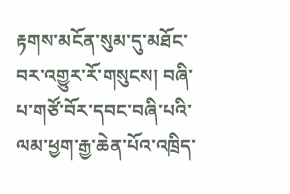རྟགས་མངོན་སུམ་དུ་མཐོང་བར་འགྱུར་རོ་གསུངས། བཞི་པ་གཙོ་བོར་དབང་བཞི་པའི་ལམ་ཕྱག་རྒྱ་ཆེན་པོའ་འཁྲིད་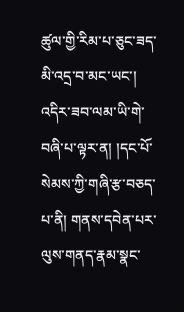ཚུལ་གྱི་རིམ་པ་ཅུང་ཟད་མི་འདྲ་བ་མང་ཡང་། འདིར་ཟབ་ལམ་ཡི་གེ་བཞི་པ་ལྟར་ན། །དང་པོ་སེམས་ཀྱི་གཞི་རྩ་བཅད་པ་ནི། གནས་དབེན་པར་ལུས་གནད་རྣམ་སྣང་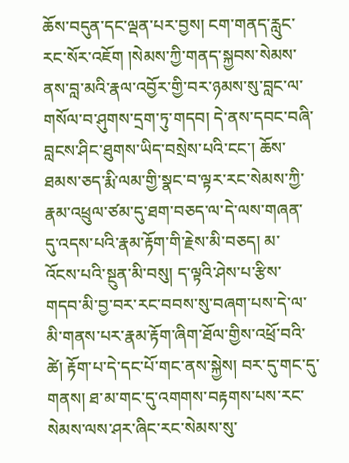ཆོས་བདུན་དང་ལྡན་པར་བྱས། ངག་གནད་རླུང་རང་སོར་འཇོག །སེམས་ཀྱི་གནད་སྐྱབས་སེམས་ནས་བླ་མའི་རྣལ་འབྱོར་གྱི་བར་ཉམས་སུ་བླང་ལ་གསོལ་བ་ཤུགས་དྲག་ཏུ་གདབ། དེ་ནས་དབང་བཞི་བླངས་ཤིང་ཐུགས་ཡིད་བསྲེས་པའི་ངང་། ཆོས་ཐམས་ཅད་རྨི་ལམ་གྱི་སྣང་བ་ལྟར་རང་སེམས་ཀྱི་རྣམ་འཕྲུལ་ཙམ་དུ་ཐག་བཅད་ལ་དེ་ལས་གཞན་དུ་འདས་པའི་རྣམ་རྟོག་གི་རྗེས་མི་བཅད། མ་འོངས་པའི་སྔུན་མི་བསུ། ད་ལྟའི་ཤེས་པ་རྩིས་གདབ་མི་བྱ་བར་རང་བབས་སུ་བཞག་པས་དེ་ལ་མི་གནས་པར་རྣམ་རྟོག་ཞིག་ཐོལ་གྱིས་འཕྲོ་བའི་ཚེ། རྟོག་པ་དེ་དང་པོ་གང་ནས་སྐྱེས། བར་དུ་གང་དུ་གནས། ཐ་མ་གང་དུ་འགགས་བརྟགས་པས་རང་སེམས་ལས་ཤར་ཞིང་རང་སེམས་སུ་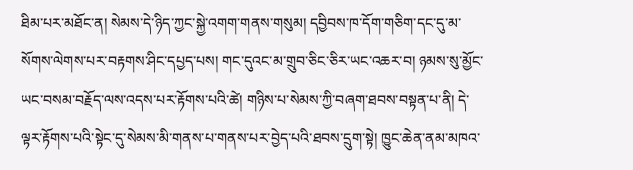ཐིམ་པར་མཐོང་ན། སེམས་དེ་ཉིད་ཀྱང་སྐྱེ་འགག་གནས་གསུམ། དབྱིབས་ཁ་དོག་གཅིག་དང་དུ་མ་སོགས་ལེགས་པར་བརྟགས་ཤིང་དཔྱད་པས། གང་དུའང་མ་གྲུབ་ཅིང་ཅིར་ཡང་འཆར་བ། ཉམས་སུ་མྱོང་ཡང་བསམ་བརྗོད་ལས་འདས་པར་རྟོགས་པའི་ཚེ། གཉིས་པ་སེམས་ཀྱི་བཞག་ཐབས་བསྟན་པ་ནི། དེ་ལྟར་རྟོགས་པའི་སྟེང་དུ་སེམས་མི་གནས་པ་གནས་པར་བྱེད་པའི་ཐབས་དྲུག་སྟེ། ཁྱུང་ཆེན་ནམ་མཁའ་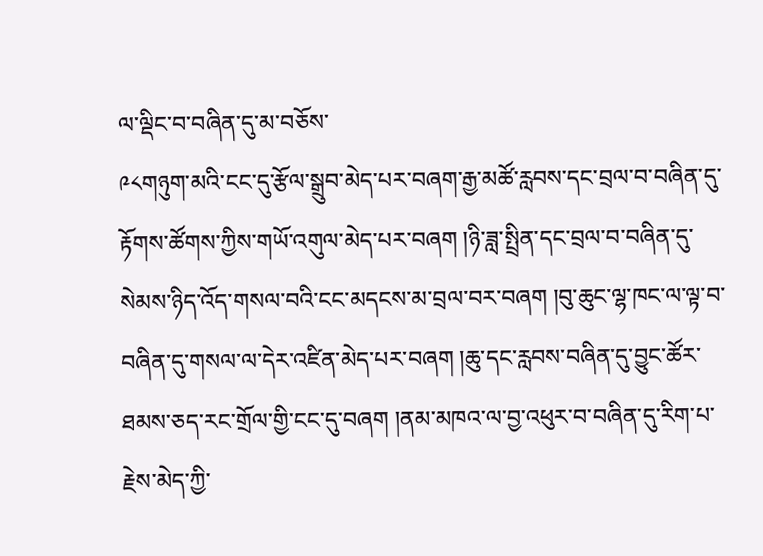ལ་ལྡིང་བ་བཞིན་དུ་མ་བཅོས་
༩༨གཉུག་མའི་ངང་དུ་རྩོལ་སྒྲུབ་མེད་པར་བཞག་རྒྱ་མཚོ་རླབས་དང་བྲལ་བ་བཞིན་དུ་རྟོགས་ཚོགས་ཀྱིས་གཡོ་འགུལ་མེད་པར་བཞག །ཉི་ཟླ་སྤྲིན་དང་བྲལ་བ་བཞིན་དུ་སེམས་ཉིད་འོད་གསལ་བའི་ངང་མདངས་མ་བྲལ་བར་བཞག །བུ་ཆུང་ལྷ་ཁང་ལ་ལྟ་བ་བཞིན་དུ་གསལ་ལ་དེར་འཛིན་མེད་པར་བཞག །ཆུ་དང་རླབས་བཞིན་དུ་བྱུང་ཚོར་ཐམས་ཅད་རང་གྲོལ་གྱི་ངང་དུ་བཞག །ནམ་མཁའ་ལ་བྱ་འཕུར་བ་བཞིན་དུ་རིག་པ་རྗེས་མེད་ཀྱི་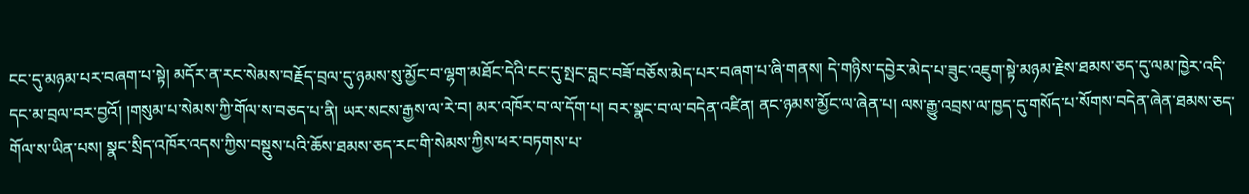ངང་དུ་མཉམ་པར་བཞག་པ་སྟེ། མདོར་ན་རང་སེམས་བརྗོད་བྲལ་དུ་ཉམས་སུ་མྱོང་བ་ལྷག་མཐོང་དེའི་ངང་དུ་སྤང་བླང་བཟོ་བཅོས་མེད་པར་བཞག་པ་ཞི་གནས། དེ་གཉིས་དབྱེར་མེད་པ་ཟུང་འཇུག་སྟེ་མཉམ་རྗེས་ཐམས་ཅད་དུ་ལམ་ཁྱེར་འདི་དང་མ་བྲལ་བར་བྱའོ། །གསུམ་པ་སེམས་ཀྱི་གོལ་ས་བཅད་པ་ནི། ཡར་སངས་རྒྱས་ལ་རེ་བ། མར་འཁོར་བ་ལ་དོག་པ། བར་སྣང་བ་ལ་བདེན་འཛིན། ནང་ཉམས་མྱོང་ལ་ཞེན་པ། ལས་རྒྱུ་འབྲས་ལ་ཁྱད་དུ་གསོད་པ་སོགས་བདེན་ཞེན་ཐམས་ཅད་གོལ་ས་ཡིན་པས། སྣང་སྲིད་འཁོར་འདས་ཀྱིས་བསྡུས་པའི་ཆོས་ཐམས་ཅད་རང་གི་སེམས་ཀྱིས་ཕར་བཏགས་པ་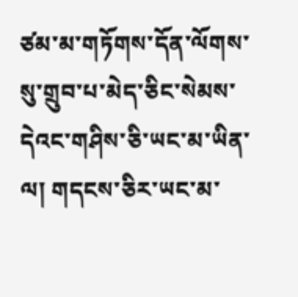ཙམ་མ་གཏོགས་དོན་ལོགས་སུ་གྲུབ་པ་མེད་ཅིང་སེམས་དེའང་གཤིས་ཅི་ཡང་མ་ཡིན་ལ། གདངས་ཅིར་ཡང་མ་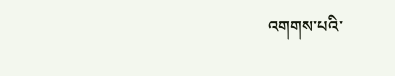འགགས་པའི་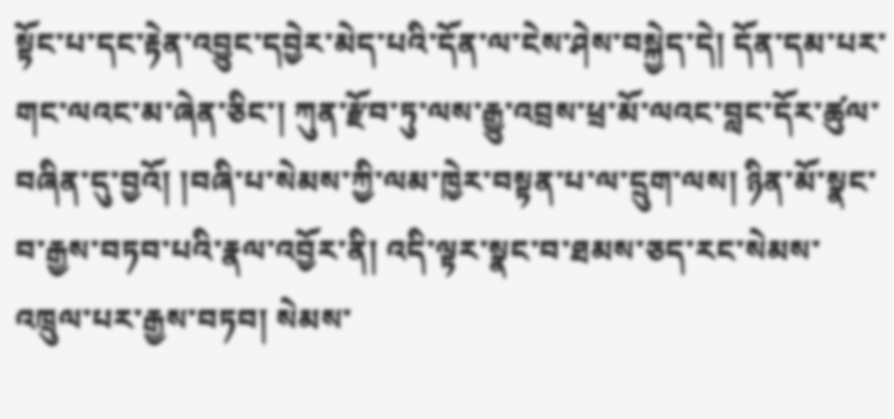སྟོང་པ་དང་རྟེན་འབྱུང་དབྱེར་མེད་པའི་དོན་ལ་ངེས་ཤེས་བསྐྱེད་དེ། དོན་དམ་པར་གང་ལའང་མ་ཞེན་ཅིང་། ཀུན་རྫོབ་ཏུ་ལས་རྒྱུ་འབྲས་ཕྲ་མོ་ལའང་བླང་དོར་ཚུལ་བཞིན་དུ་བྱའོ། །བཞི་པ་སེམས་ཀྱི་ལམ་ཁྱེར་བསྟན་པ་ལ་དྲུག་ལས། ཉིན་མོ་སྣང་བ་རྒྱས་བཏབ་པའི་རྣལ་འབྱོར་ནི། འདི་ལྟར་སྣང་བ་ཐམས་ཅད་རང་སེམས་འཁྲུལ་པར་རྒྱས་བཏབ། སེམས་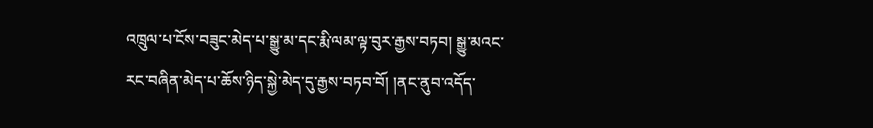འཁྲུལ་པ་ངོས་བཟུང་མེད་པ་སྒྱུ་མ་དང་རྨི་ལམ་ལྟ་བུར་རྒྱས་བཏབ། སྒྱུ་མའང་རང་བཞིན་མེད་པ་ཆོས་ཉིད་སྐྱེ་མེད་དུ་རྒྱས་བཏབ་བོ། །ནང་ནུབ་འདོད་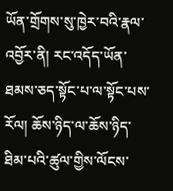ཡོན་གྲོགས་སུ་ཁྱེར་བའི་རྣལ་འབྱོར་ནི། རང་འདོད་ཡོན་ཐམས་ཅད་སྟོང་པ་ལ་སྟོང་པས་རོལ། ཆོས་ཉིད་ལ་ཆོས་ཉིད་ཐིམ་པའི་ཚུལ་གྱིས་ལོངས་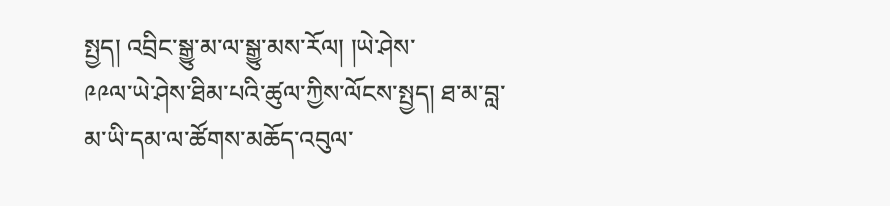སྤྱད། འབྲིང་སྒྱུ་མ་ལ་སྒྱུ་མས་རོལ། །ཡེ་ཤེས་
༩༩ལ་ཡེ་ཤེས་ཐིམ་པའི་ཚུལ་ཀྱིས་ལོངས་སྤྱད། ཐ་མ་བླ་མ་ཡི་དམ་ལ་ཚོགས་མཆོད་འབུལ་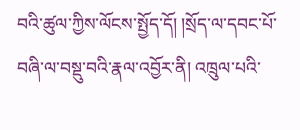བའི་ཚུལ་ཀྱིས་ལོངས་སྤྱོད་དོ། །སྲོད་ལ་དབང་པོ་བཞི་ལ་བསྡུ་བའི་རྣལ་འབྱོར་ནི། འཁྲུལ་པའི་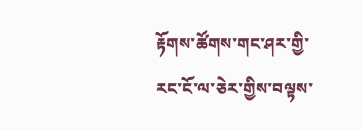རྟོགས་ཚོགས་གང་ཤར་གྱི་རང་ངོ་ལ་ཅེར་གྱིས་བལྟས་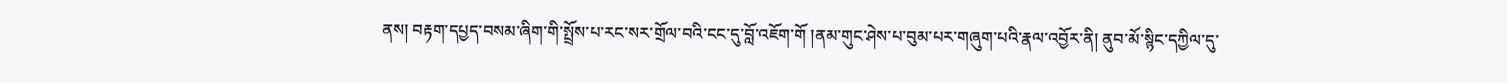ནས། བརྟག་དཔྱད་བསམ་ཞིག་གི་སྤྲོས་པ་རང་སར་གྲོལ་བའི་ངང་དུ་བློ་འཇོག་གོ །ནམ་གུང་ཤེས་པ་བུམ་པར་གཞུག་པའི་རྣལ་འབྱོར་ནི། ནུབ་མོ་སྙིང་དཀྱིལ་དུ་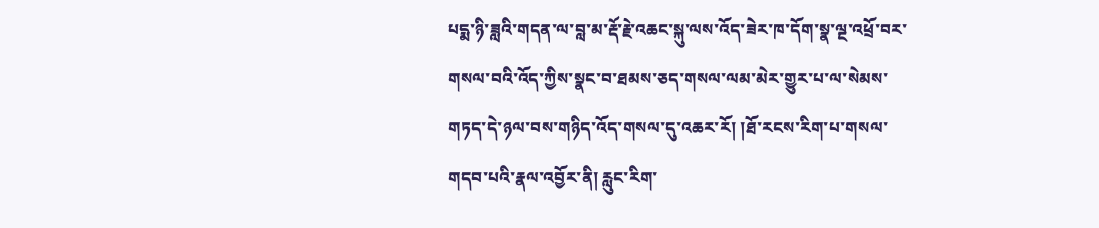པདྨ་ཉི་ཟླའི་གདན་ལ་བླ་མ་རྡོ་རྗེ་འཆང་སྐུ་ལས་འོད་ཟེར་ཁ་དོག་སྣ་ལྔ་འཕྲོ་བར་གསལ་བའི་འོད་ཀྱིས་སྣང་བ་ཐམས་ཅད་གསལ་ལམ་མེར་གྱུར་པ་ལ་སེམས་གཏད་དེ་ཉལ་བས་གཉིད་འོད་གསལ་དུ་འཆར་རོ། །ཐོ་རངས་རིག་པ་གསལ་གདབ་པའི་རྣལ་འབྱོར་ནི། རླུང་རིག་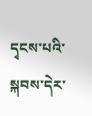དྭངས་པའི་སྐབས་དེར་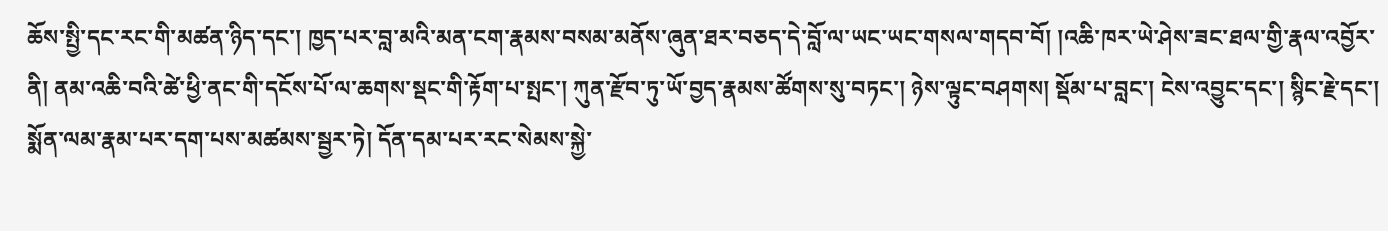ཆོས་སྤྱི་དང་རང་གི་མཚན་ཉིད་དང་། ཁྱད་པར་བླ་མའི་མན་ངག་རྣམས་བསམ་མནོས་ཞུན་ཐར་བཅད་དེ་བློ་ལ་ཡང་ཡང་གསལ་གདབ་བོ། །འཆི་ཁར་ཡེ་ཤེས་ཟང་ཐལ་གྱི་རྣལ་འབྱོར་ནི། ནམ་འཆི་བའི་ཚེ་ཕྱི་ནང་གི་དངོས་པོ་ལ་ཆགས་སྡང་གི་རྟོག་པ་སྤང་། ཀུན་རྫོབ་ཏུ་ཡོ་བྱད་རྣམས་ཚོགས་སུ་བཏང་། ཉེས་ལྟུང་བཤགས། སྡོམ་པ་བླང་། ངེས་འབྱུང་དང་། སྙིང་རྗེ་དང་། སྨོན་ལམ་རྣམ་པར་དག་པས་མཚམས་སྦྱར་ཏེ། དོན་དམ་པར་རང་སེམས་སྐྱེ་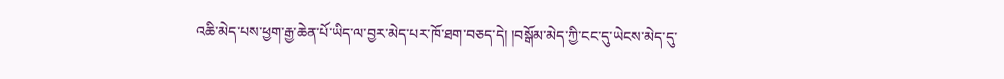འཆི་མེད་པས་ཕྱག་རྒྱ་ཆེན་པོ་ཡིད་ལ་བྱར་མེད་པར་ཁོ་ཐག་བཅད་དེ། །བསྒོམ་མེད་ཀྱི་ངང་དུ་ཡེངས་མེད་དུ་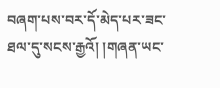བཞག་པས་བར་དོ་མེད་པར་ཟང་ཐལ་དུ་སངས་རྒྱའོ། །གཞན་ཡང་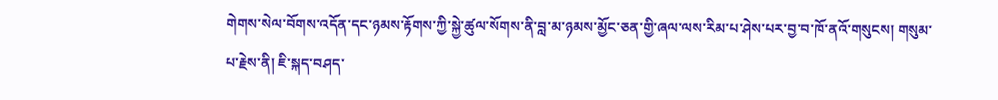གེགས་སེལ་བོགས་འདོན་དང་ཉམས་རྟོགས་ཀྱི་སྐྱེ་ཚུལ་སོགས་ནི་བླ་མ་ཉམས་མྱོང་ཅན་གྱི་ཞལ་ལས་རིམ་པ་ཤེས་པར་བྱ་བ་ཁོ་ནའོ་གསུངས། གསུམ་པ་རྗེས་ནི། ཇི་སྐད་བཤད་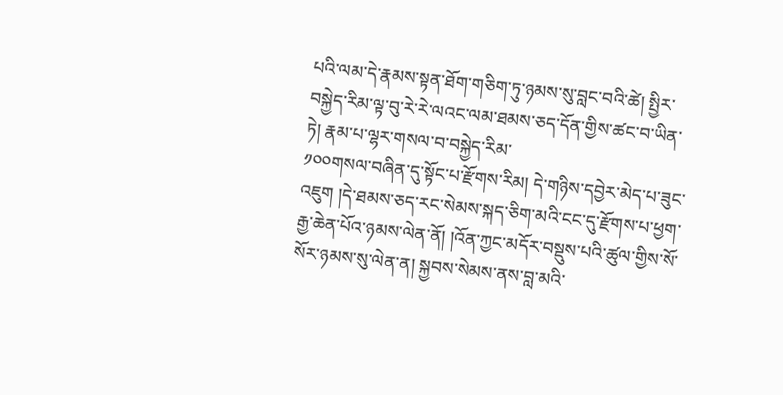པའི་ལམ་དེ་རྣམས་སྟན་ཐོག་གཅིག་ཏུ་ཉམས་སུ་བླང་བའི་ཚེ། སྤྱིར་བསྐྱེད་རིམ་ལྟ་བུ་རེ་རེ་ལའང་ལམ་ཐམས་ཅད་དོན་གྱིས་ཚང་བ་ཡིན་ཏེ། རྣམ་པ་ལྷར་གསལ་བ་བསྐྱེད་རིམ་
༡༠༠གསལ་བཞིན་དུ་སྟོང་པ་རྫོགས་རིམ། དེ་གཉིས་དབྱེར་མེད་པ་ཟུང་འཇུག །དེ་ཐམས་ཅད་རང་སེམས་སྐད་ཅིག་མའི་ངང་དུ་རྫོགས་པ་ཕྱག་རྒྱ་ཆེན་པོའ་ཉམས་ལེན་ནོ། །འོན་ཀྱང་མདོར་བསྡུས་པའི་ཚུལ་གྱིས་སོ་སོར་ཉམས་སུ་ལེན་ན། སྐྱབས་སེམས་ནས་བླ་མའི་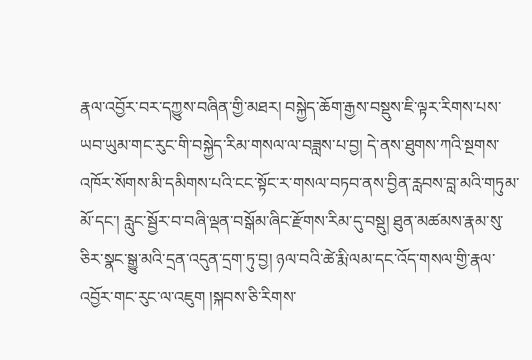རྣལ་འབྱོར་བར་དཀྱུས་བཞིན་གྱི་མཐར། བསྐྱེད་ཆོག་རྒྱས་བསྡུས་ཇི་ལྟར་རིགས་པས་ཡབ་ཡུམ་གང་རུང་གི་བསྐྱེད་རིམ་གསལ་ལ་བཟླས་པ་བྱ། དེ་ནས་ཐུགས་ཀའི་སྔགས་འཁོར་སོགས་མི་དམིགས་པའི་ངང་སྟོང་ར་གསལ་བཏབ་ནས་བྱིན་རླབས་བླ་མའི་གཏུམ་མོ་དང་། རླུང་སྦྱོར་བ་བཞི་ལྡན་བསྒོམ་ཞིང་རྫོགས་རིམ་དུ་བསྡུ། ཐུན་མཚམས་རྣམ་སུ་ཅིར་སྣང་སྒྱུ་མའི་དྲན་འདུན་དྲག་ཏུ་བྱ། ཉལ་བའི་ཚེ་རྨི་ལམ་དང་འོད་གསལ་གྱི་རྣལ་འབྱོར་གང་རུང་ལ་འཇུག །སྐབས་ཅི་རིགས་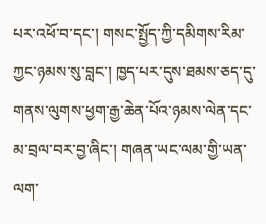པར་འཕོ་བ་དང་། གསང་སྤྱོད་ཀྱི་དམིགས་རིམ་ཀྱང་ཉམས་སུ་བླང་། ཁྱད་པར་དུས་ཐམས་ཅད་དུ་གནས་ལུགས་ཕྱག་རྒྱ་ཆེན་པོའ་ཉམས་ལེན་དང་མ་བྲལ་བར་བྱ་ཞིང་། གཞན་ཡང་ལམ་གྱི་ཡན་ལག་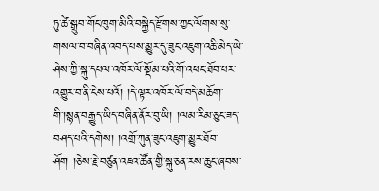ཏུ་ཚེ་སྒྲུབ་གོང་ཁུག་མིའི་བསྐྱེད་རྫོགས་ཀྱང་ལོགས་སུ་གསལ་བ་བཞིན་འབད་པས་མྱུར་དུ་ཟུང་འཇུག་འཆི་མེད་ཡེ་ཤེས་ཀྱི་སྐུ་དཔལ་འཁོར་ལོ་སྡོམ་པའི་གོ་འཕང་ཐོབ་པར་འགྱུར་བ་ནི་ངེས་པའོ། །དེ་ལྟར་འཁོར་ལོ་བདེ་མཆོག་གི་།སྙན་བརྒྱུད་ཡིད་བཞིན་ནོར་བུ་ཡི། །ལམ་རིམ་ཅུང་ཟད་བཤད་པའི་དགེས། །འགྲོ་ཀུན་ཟུང་འཇུག་མྱུར་ཐོབ་ཤོག །ཅེས་རྗེ་བཙུན་འཇའ་ཚོན་གྱི་སྐུ་ཅན་རས་ཆུང་ཞབས་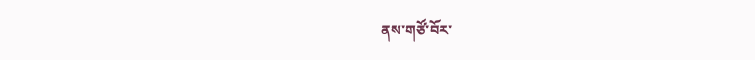ནས་གཙོ་བོར་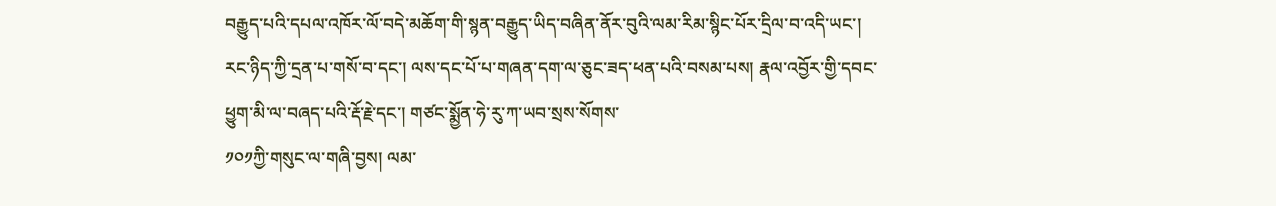བརྒྱུད་པའི་དཔལ་འཁོར་ལོ་བདེ་མཆོག་གི་སྙན་བརྒྱུད་ཡིད་བཞིན་ནོར་བུའི་ལམ་རིམ་སྙིང་པོར་དྲིལ་བ་འདི་ཡང་། རང་ཉིད་ཀྱི་དྲན་པ་གསོ་བ་དང་། ལས་དང་པོ་པ་གཞན་དག་ལ་ཅུང་ཟད་ཕན་པའི་བསམ་པས། རྣལ་འབྱོར་གྱི་དབང་ཕྱུག་མི་ལ་བཞད་པའི་རྡོ་རྗེ་དང་། གཙང་སྨྱོན་ཧེ་རུ་ཀ་ཡབ་སྲས་སོགས་
༡༠༡ཀྱི་གསུང་ལ་གཞི་བྱས། ལམ་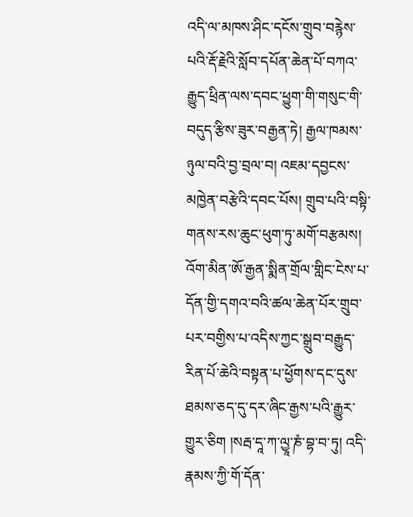འདི་ལ་མཁས་ཤིང་དངོས་གྲུབ་བརྙེས་པའི་རྡོ་རྗེའི་སློབ་དཔོན་ཆེན་པོ་བཀའ་རྒྱུད་ཕྲིན་ལས་དབང་ཕྱུག་གི་གསུང་གི་བདུད་རྩིས་ཟུར་བརྒྱན་ཏེ། རྒྱལ་ཁམས་ཉུལ་བའི་བྱ་བྲལ་བ། འཇམ་དབྱངས་མཁྱེན་བརྩེའི་དབང་པོས། གྲུབ་པའི་བསྟི་གནས་རས་ཆུང་ཕུག་ཏུ་མགོ་བརྩམས། འོག་མིན་ཨོ་རྒྱན་སྨིན་གྲོལ་གླིང་ངེས་པ་དོན་གྱི་དགའ་བའི་ཚལ་ཆེན་པོར་གྲུབ་པར་བགྱིས་པ་འདིས་ཀྱང་སྒྲུབ་བརྒྱུད་རིན་པོ་ཆེའི་བསྟན་པ་ཕྱོགས་དང་དུས་ཐམས་ཅད་དུ་དར་ཞིང་རྒྱས་པའི་རྒྱུར་གྱུར་ཅིག །སརྦ་དཱ་ཀ་ལྱཱ་ཎཾ་བྷ་བ་ཏུ། འདི་རྣམས་ཀྱི་གོ་དོན་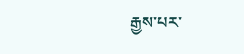རྒྱས་པར་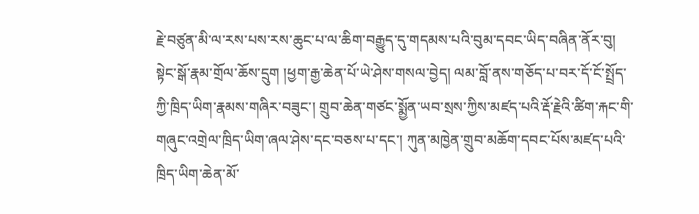རྗེ་བཙུན་མི་ལ་རས་པས་རས་ཆུང་པ་ལ་ཆིག་བརྒྱུད་དུ་གདམས་པའི་བུམ་དབང་ཡིད་བཞིན་ནོར་བུ། སྟེང་སྒོ་རྣམ་གྲོལ་ཆོས་དྲུག །ཕྱག་རྒྱ་ཆེན་པོ་ཡེ་ཤེས་གསལ་བྱེད། ལམ་བློ་ནས་གཅོད་པ་བར་དོ་ངོ་སྤྲོད་ཀྱི་ཁྲིད་ཡིག་རྣམས་གཞིར་བཟུང་། གྲུབ་ཆེན་གཙང་སྨྱོན་ཡབ་སྲས་ཀྱིས་མཛད་པའི་རྡོ་རྗེའི་ཚིག་རྐང་གི་གཞུང་འགྲེལ་ཁྲིད་ཡིག་ཞལ་ཤེས་དང་བཅས་པ་དང་། ཀུན་མཁྱེན་གྲུབ་མཆོག་དབང་པོས་མཛད་པའི་ཁྲིད་ཡིག་ཆེན་མོ་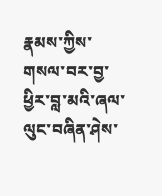རྣམས་ཀྱིས་གསལ་བར་བྱ་ཕྱིར་བླ་མའི་ཞལ་ལུང་བཞིན་ཤེས་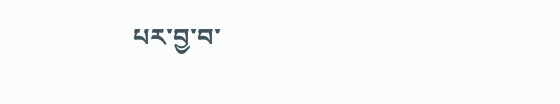པར་བྱ་བ་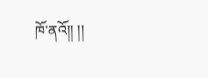ཁོ་ནའོ།། །།